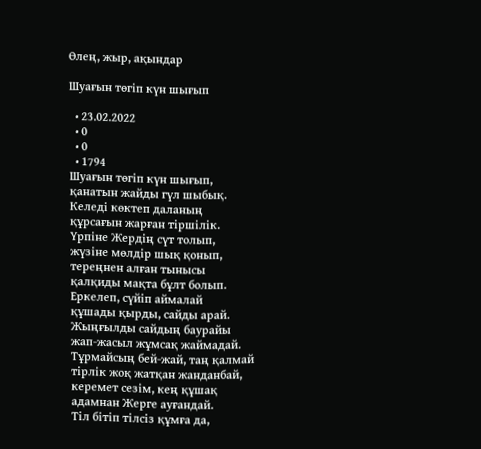Өлең, жыр, ақындар

Шуағын төгіп күн шығып

  • 23.02.2022
  • 0
  • 0
  • 1794
Шуағын төгіп күн шығып,
қанатын жайды гүл шыбық.
Келеді көктеп даланың
құрсағын жарған тіршілік.
Үрпіне Жердің сүт толып,
жүзіне мөлдір шық қонып,
тереңнен алған тынысы
қалқиды мақта бұлт болып.
Еркелеп, сүйіп аймалай
құшады қырды, сайды арай.
Жыңғылды сайдың баурайы
жап-жасыл жұмсақ жаймадай.
Тұрмайсың бей-жай, таң қалмай
тірлік жоқ жатқан жанданбай,
керемет сезім, кең құшақ
адамнан Жерге ауғандай.
Тіл бітіп тілсіз құмға да,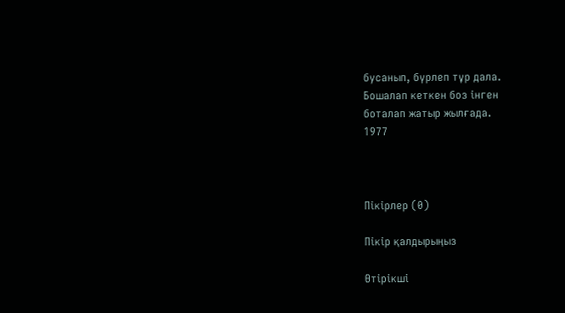бусанып, бүрлеп тұр дала.
Бошалап кеткен боз інген
боталап жатыр жылғада.
1977



Пікірлер (0)

Пікір қалдырыңыз

Өтірікші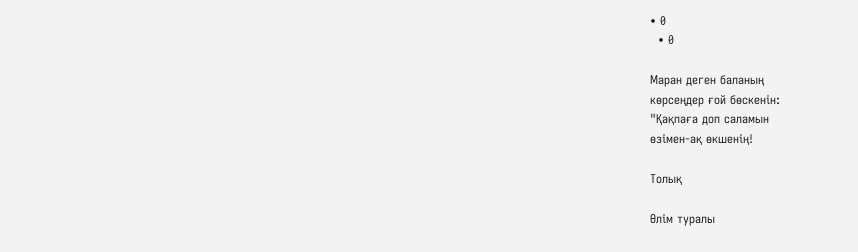• 0
  • 0

Маран деген баланың
көрсеңдер ғой бөскенін:
"Қақпаға доп саламын
өзімен-ақ өкшенің!

Толық

Өлім туралы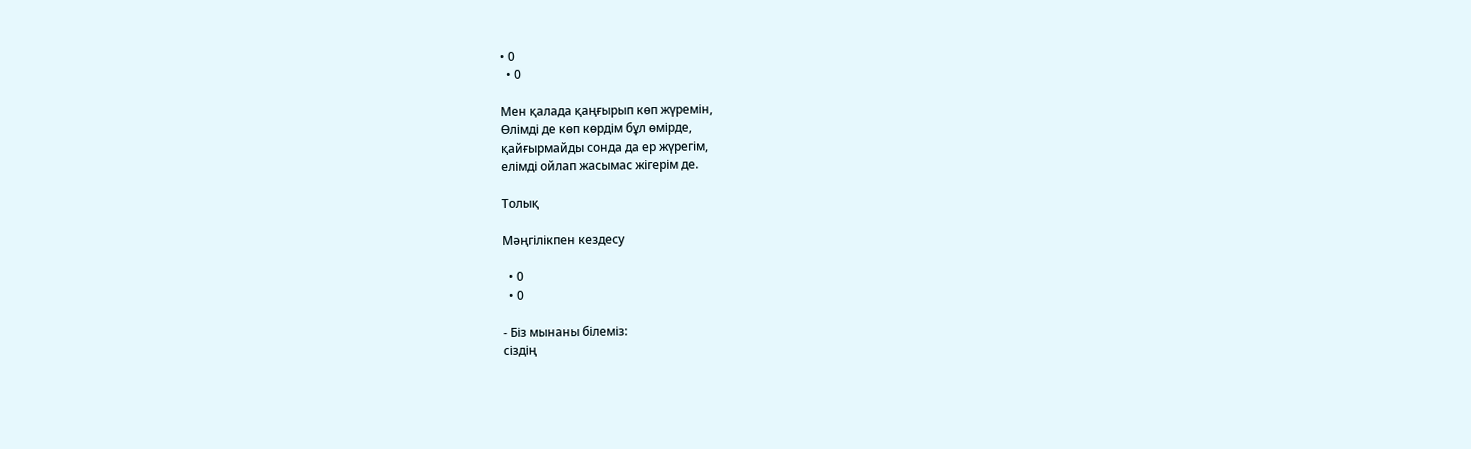• 0
  • 0

Мен қалада қаңғырып көп жүремін,
Өлімді де көп көрдім бұл өмірде,
қайғырмайды сонда да ер жүрегім,
елімді ойлап жасымас жігерім де.

Толық

Мәңгілікпен кездесу

  • 0
  • 0

- Біз мынаны білеміз:
сіздің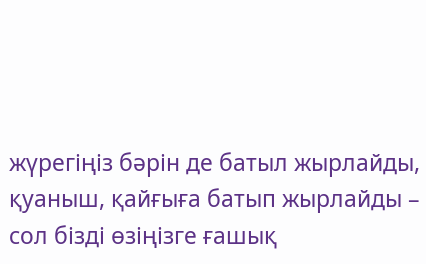жүрегіңіз бәрін де батыл жырлайды,
қуаныш, қайғыға батып жырлайды –
сол бізді өзіңізге ғашық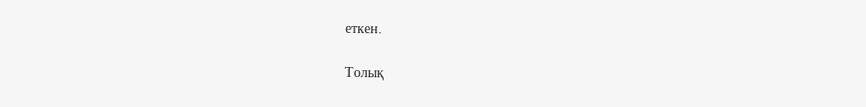еткен.

Толық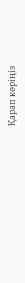Қарап көріңіз